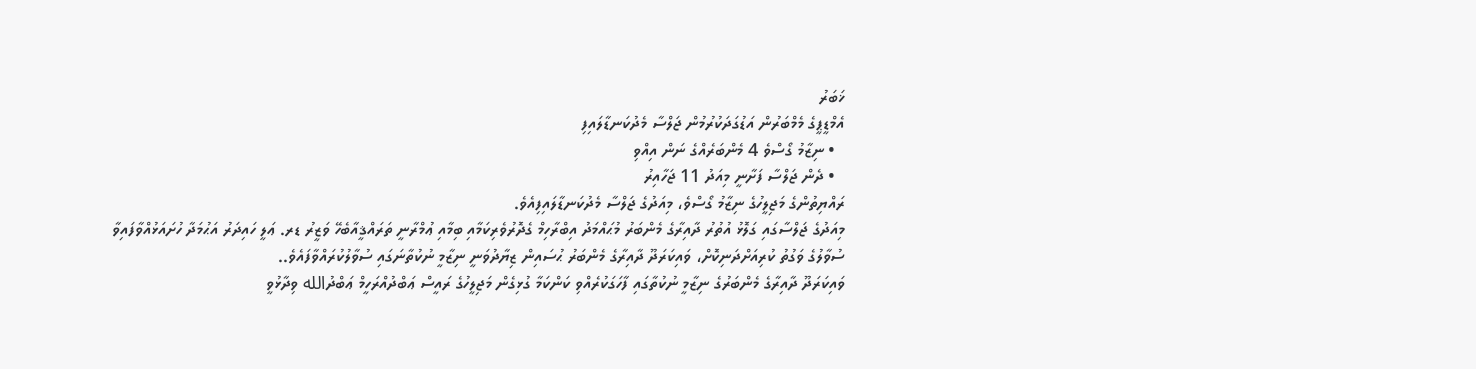ޚަބަރު
އެމްޑީޕީގެ މެމްބަރުން އަޑުގަދަކުރުމުން ޖަލްސާ މެދުކަނޑާލައިފި
  • ނިޒާމު ގޯސްވެ 4 މެންބަރެއްގެ ނަން އިއްވި
  • ދެން ޖަލްސާ ފަށާނީ މިއަދު 11 ޖަހާއިރު
ރައްޔިތުންގެ މަޖިލީހުގެ ނިޒާމު ގޯސްވެ، މިއަދުގެ ޖަލްސާ މެދުކަނޑާލައިފިއެވެ.
މިއަދުގެ ޖަލްސާގައި ގަލޮޅު އުތުރު ދާއިރާގެ މެންބަރު މުޙައްމަދު އިބްރާހިމް ގެދޮރުވެރިކަމާއި ބިމާއި ޢުމްރާނީ ތަރައްޤީއާބެހޭ ވަޒީރު ޑރ. ޢަލީ ހައިދަރު އަޙުމަދާ ހުށައަޅުއްވާފައިވާ ސުވާލުގެ ވަގުތު ކުރިއަށްދަނިކޮށް، ވައިކަރަދޫ ދާއިރާގެ މެންބަރު ޙުސައިން ޒިޔާދުވަނީ ނިޒާމީ ނުކުތާނަގައި ސުވާލުކުރައްވާފައެވެ..
ވައިކަރަދޫ ދާއިރާގެ މެންބަރުގެ ނިޒާމީ ނުކުތާގައި ފާހަގަކުރެއްވި ކަންކަމާ ގުޅިގެން މަޖިލީހުގެ ރައީސް ޢަބްދުއްރަހީމް ޢަބްދުالله ވިދާޅުވީ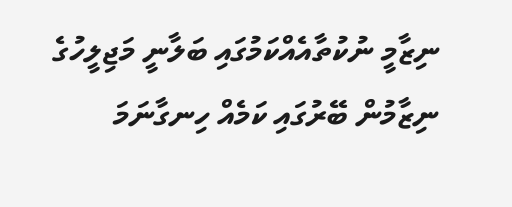ނިޒާމީ ނުކުތާއެއްކަމުގައި ބަލާނީ މަޖިލީހުގެ ނިޒާމުން ބޭރުގައި ކަމެއް ހިނގާނަމަ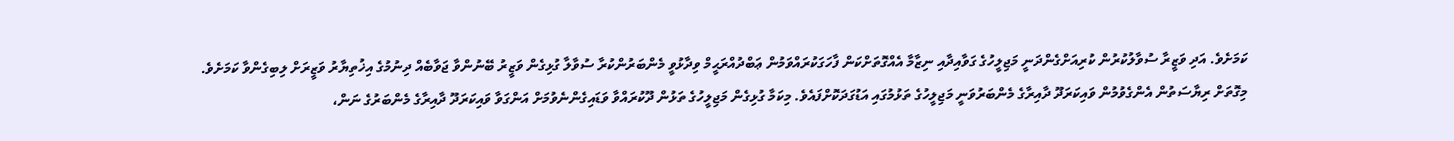ކަމަށެވެ. އަދި ވަޒީރާ ސުވާލުކުރުން ކުރިއަށްގެންދަނީ މަޖިލީހުގެ ގަވާއިދާއި ނިޒާމާ އެއްގޮތަށްކަން ފާހަގަކުރައްވަމުން ޢަބްދުއްރަޙީމް ވިދާޅުވީ މެންބަރުންކުރާ ސުވާލާ ގުޅިގެން ވަޒީރު ބޭނުންވާ ޖަވާބެއް ދިނުމުގެ އިޚުތިޔާރު ވަޒީރަށް ލިބިގެންވާ ކަމަށެވެ.
މިގޮތަށް ރިޔާސަތުން އެންގެވުމުން ވައިކަރަދޫ ދާއިރާގެ މެންބަރުވަނީ މަޖިލީހުގެ ތަޅުމުގައި އަޑުގަދަކޮށްފައެވެ. މިކަމާ ގުޅިގެން މަޖިލީހުގެ ތަޅުން ދޫކުރައްވާ ވަޑައިގެންނެވުމަށް އަންގަވާ ވައިކަރަދޫ ދާއިރާގެ މެންބަރުގެ ނަން،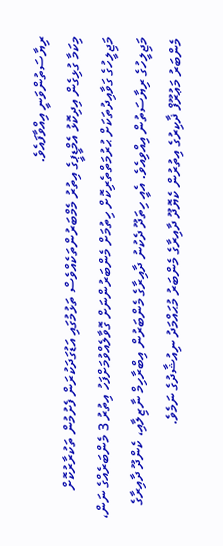ރިޔާސަތުންވަނީ އިއްވާފައެވެ.
މިކަމާ ގުޅިގެން އިދިކޮޅު އެމްޑީޕީގެ އިތުރު މެމްބަރުންތަކެއްވެސް ތަޅުމުގައި އަޑުގަދަކުރަން ފެށުމުން ތަކުރާރުކޮށް މަޖިލީހުގެ ގަވާއިދުތަކަށް ޙުރުމަތްތެރިކޮށް ހިތުމަށް މެންބަރުންނަށް ގޮވާލެއްވުމަށްފަހު އިތުރު 3 މެންބަރެއްގެ ނަން، މަޖިލީހުގެ ރިޔާސަތުން އިއްވިއެވެ. އެއީ ހިތަދޫ ދެކުނު ދާއިރާގެ މެންބަރުން އިބްރާހިމް ނާޒިލާއި، ކެންދޫ ދާއިރާގެ މެންބަރު މަޢުރޫފް ޛާކިރުގެ އިތުރުން ކެޔޮދޫ ދާއިރާގެ މެންބަރު މުޙައްމަދު ނިއުޝާދުގެ ނަމެވެ.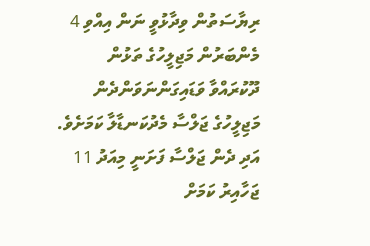ރިޔާސަތުން ވިދާޅުވީ ނަން އިއްވި 4 މެންބަރުން މަޖިލީހުގެ ތަޅުން ދޫކުރައްވާ ވަޑައިގަންނަވަންދެން މަޖިލީހުގެ ޖަލްސާ މެދުކަނޑާލާ ކަމަށެވެ. އަދި ދެން ޖަލްސާ ފަށަނީ މިއަދު 11 ޖަހާއިރު ކަމަށް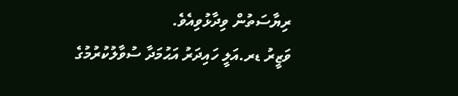ރިޔާސަތުން ވިދާޅުވިއެވެ.
ވަޒީރު ޑރ.އަލީ ހައިދަރު އަޙުމަދާ ސުވާލުކުރުމުގެ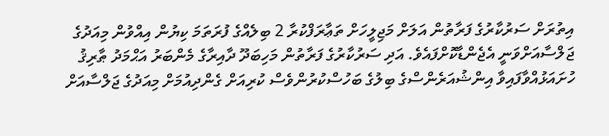އިތުރަށް ސަރުކާރުގެ ފަރާތުން އަލަށް މަޖިލީހަށް ތަޢާރަފްކުރާ 2 ބިލެއްގެ ފުރަތަމަ ކިޔުން އިއްވުން މިއަދުގެ ޖަލްސާއަށްވަނީ އެޖެންޑާކޮށްފައެވެ. އަދި ސަރުކާރުގެ ފަރާތުން މަހިބަދޫ ދާއިރާގެ މެންބަރު އަޙްމަދު ޠާރިޤު ހުށައަޅުއްވާފައިވާ އިންޝުއަރެންސްގެ ބިލުގެ ބަހުސްކުރުންވެސް ކުރިއަށް ގެންދިއުމަށް މިއަދުގެ ޖަލްސާއަށް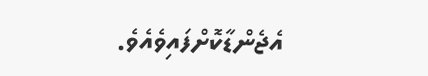އެޖެންޑާކޮށްފައިވެއެވެ.